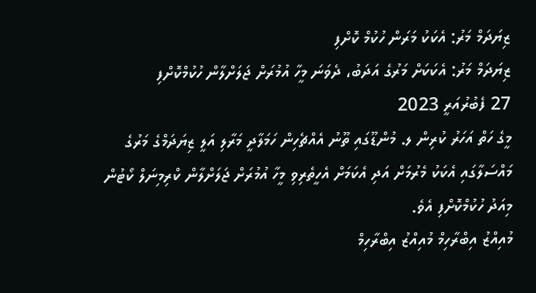ޒިޔަދަމް މަރު: އެކަކު މަރަން ހުކުމް ކޮށްފި
ޒިޔަދަމް މަރު: އެކަކަށް މަރުގެ އަދަބު، ދެވަނަ މީހާ އުމުރަށް ޖަލަށްލާން ހުކުމްކޮށްފި
27 ފެބުރުއަރީ 2023
މީގެ ހަތް އަހަރު ކުރިން ލ. މުންޑޫގައި ތޫނު އެއްޗެހިން ހަމަލާދީ މަރާލި އަލީ ޒިޔަދަމްގެ މަރުގެ މައްސަލާގައި އެކަކު މެރުމަށް އަދި އެކަމަށް އެހީތެރިވި މީހާ އުމުރަށް ޖަލަށްލާން ކްރިމިނަލް ކޯޓުން މިއަދު ހުކުމްކޮށްފި އެވެ.
މުއިއްޒު އިބްރާހިމް މުއިއްޒު އިބްރާހިމް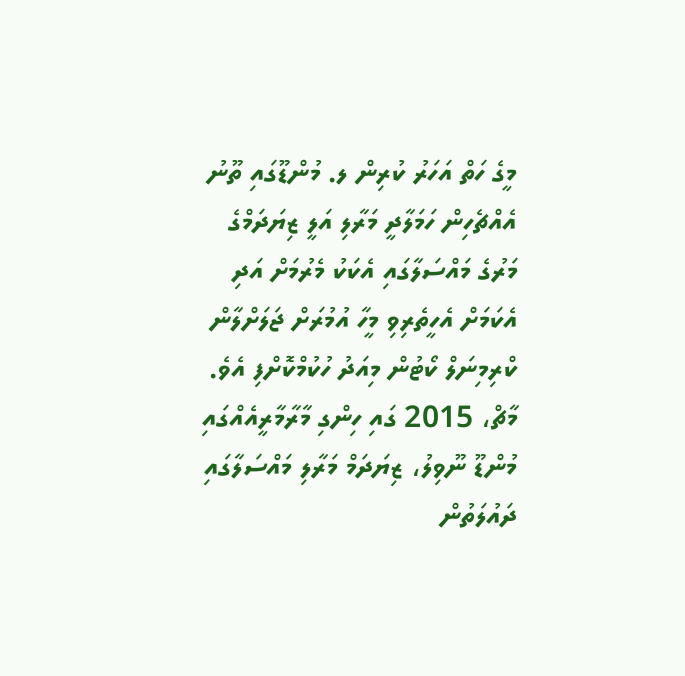މީގެ ހަތް އަހަރު ކުރިން ލ. މުންޑޫގައި ތޫނު އެއްޗެހިން ހަމަލާދީ މަރާލި އަލީ ޒިޔަދަމްގެ މަރުގެ މައްސަލާގައި އެކަކު މެރުމަށް އަދި އެކަމަށް އެހީތެރިވި މީހާ އުމުރަށް ޖަލަށްލާން ކްރިމިނަލް ކޯޓުން މިއަދު ހުކުމްކޮށްފި އެވެ.
މާޗް، 2015 ގައި ހިންގި މާރާމާރީއެއްގައި މުންޑޫ ނޫވިލު، ޒިޔަދަމް މަރާލި މައްސަލާގައި ދައުލަތުން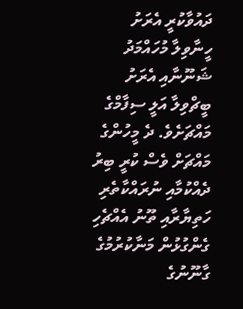ދައުވާކުރީ އެރަށު ހީނާވިލާ މުހައްމަދު ޝަނޫނާއި އެރަށު ބީޗްވިލާ އަލީ ސިފާމްގެ މައްޗަށެވެ. ދެ މީހުންގެ މައްޗަށް ވެސް ކުރީ ބިރު ދެއްކުމާއި ނުރައްކާތެރި ހަތިޔާރާއި ތޫނު އެއްޗެހި ގެންގުޅުން މަނާކުރުމުގެ ގާނޫނުގެ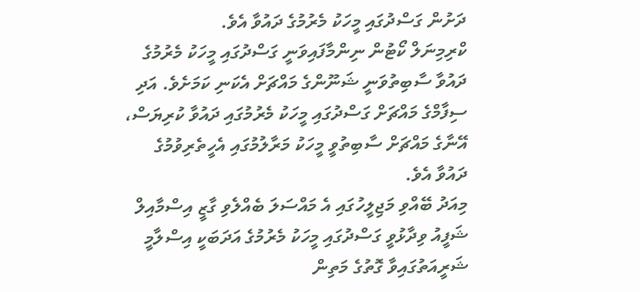ދަށުން ގަސްދުގައި މީހަކު މެރުމުގެ ދައުވާ އެވެ.
ކްރިމިނަލް ކޯޓުން ނިންމާފައިވަނީ ގަސްދުގައި މީހަކު މެރުމުގެ ދައުވާ ސާބިތުވަނީ ޝަނޫންގެ މައްޗަށް އެކަނި ކަމަށެވެ. އަދި ސިފާމްގެ މައްޗަށް ގަސްދުގައި މީހަކު މެރުމުގައި ދައުވާ ކުރިޔަސް، އޭނާގެ މައްޗަށް ސާބިތުވީ މީހަކު މަރާލުމުގައި އެހީތެރިވުމުގެ ދައުވާ އެވެ.
މިއަދު ބޭއްވި މަޖިލީހުގައި އެ މައްސަލަ ބެއްލެވި ގާޒީ އިސްމާއިލް ޝަފީއު ވިދާޅުވީ ގަސްދުގައި މީހަކު މެރުމުގެ އަދަބަކީ އިސްލާމީ ޝަރީއަތުގައިވާ ގޮތުގެ މަތިން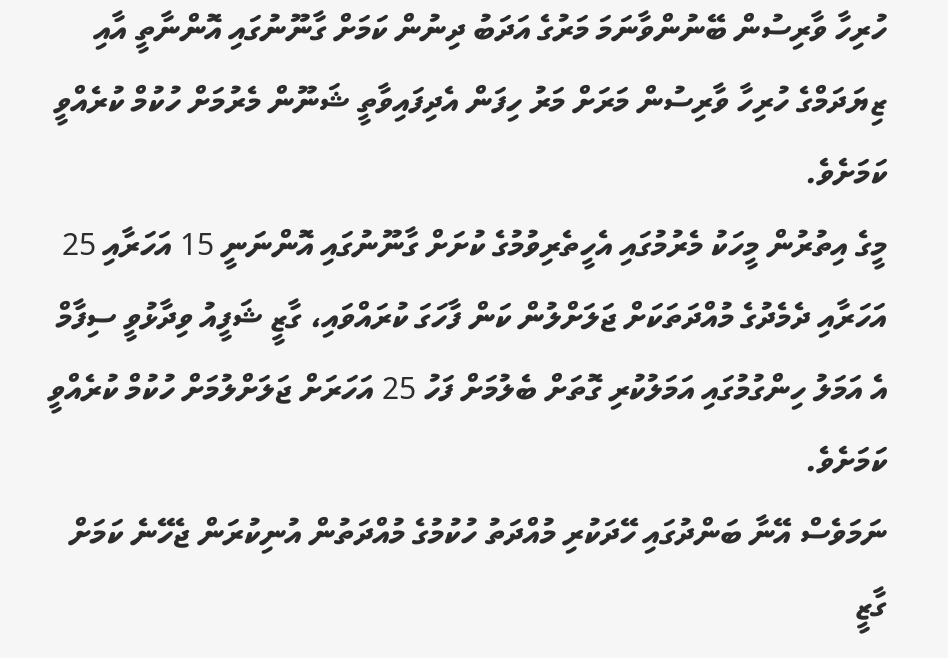ހުރިހާ ވާރިސުން ބޭނުންވާނަމަ މަރުގެ އަދަބު ދިނުން ކަމަށް ގާނޫނުގައި އޮންނާތީ އާއި ޒިޔަދަމްގެ ހުރިހާ ވާރިސުން މަރަށް މަރު ހިފަން އެދިފައިވާތީ ޝަނޫން މެރުމަށް ހުކުމް ކުރެއްވީ ކަމަށެވެ.
މީގެ އިތުރުން މީހަކު މެރުމުގައި އެހީތެރިވުމުގެ ކުށަށް ގާނޫނުގައި އޮންނަނީ 15 އަހަރާއި 25 އަހަރާއި ދެމެދުގެ މުއްދަތަކަށް ޖަލަށްލުން ކަން ފާހަގަ ކުރައްވައި، ގާޒީ ޝަފީއު ވިދާޅުވީ ސިފާމް އެ އަމަލު ހިންގުމުގައި އަމަލުކުރި ގޮތަށް ބެލުމަށް ފަހު 25 އަހަރަށް ޖަލަށްލުމަށް ހުކުމް ކުރެއްވީ ކަމަށެވެ.
ނަމަވެސް އޭނާ ބަންދުގައި ހޭދަކުރި މުއްދަތު ހުކުމުގެ މުއްދަތުން އުނިކުރަން ޖެހޭނެ ކަމަށް ގާޒީ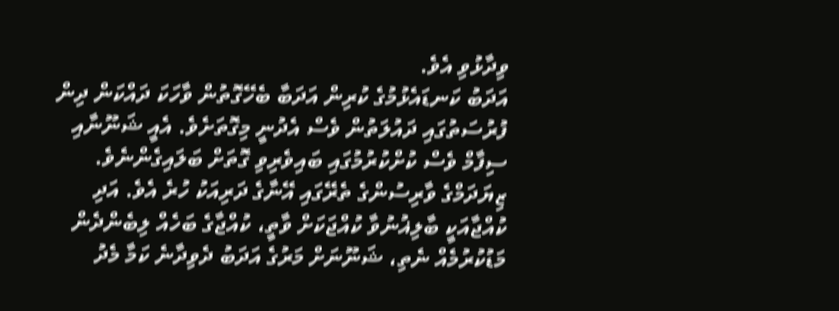ވިދާޅުވި އެވެ.
އަދަބު ކަނޑައެޅުމުގެ ކުރިން އަދަބާ ބެހޭގޮތުން ވާހަކަ ދައްކަން ދިން ފުރުސަތުގައި ދައުލަތުން ވެސް އެދުނީ މިގޮތަށެވެ. އެއީ ޝަނޫނާއި ސިފާމް ވެސް ކުށްކުރުމުގައި ބައިވެރިވި ގޮތަށް ބަލައިގެންނެވެ.
ޒިޔަދަމްގެ ވާރިސުންގެ ތެރޭގައި އޭނާގެ ދަރިއަކު ހުރެ އެވެ. އަދި ކުއްޖާއަކީ ބާލިޣުނުވާ ކުއްޖަކަށް ވާތީ، ކުއްޖާގެ ބަހެއް ލިބެންދެން މަޑުކުރުމެއް ނެތި، ޝަނޫނަށް މަރުގެ އަދަބު ދެވިދާނެ ކަމާ މެދު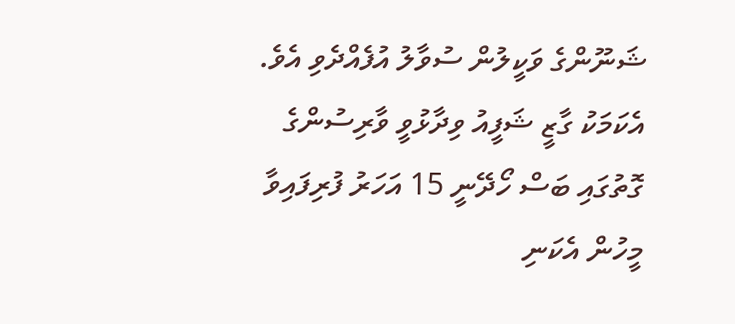ޝަނޫންގެ ވަކީލުން ސުވާލު އުފެއްދެވި އެވެ.
އެކަމަކު ގާޒީ ޝަފީއު ވިދާޅުވީ ވާރިސުންގެ ގޮތުގައި ބަސް ހޯދޭނީ 15 އަހަރު ފުރިފައިވާ މީހުން އެކަނި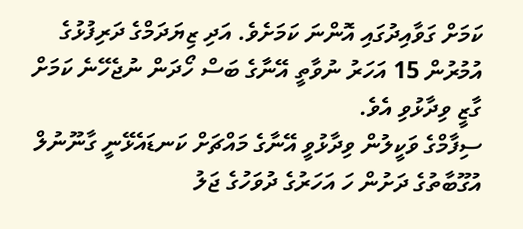ކަމަށް ގަވާއިދުގައި އޮންނަ ކަމަށެވެ. އަދި ޒިޔަދަމްގެ ދަރިފުޅުގެ އުމުރުން 15 އަހަރު ނުވާތީ އޭނާގެ ބަސް ހޯދަން ނުޖެހޭނެ ކަމަށް ގާޒީ ވިދާޅުވި އެވެ.
ސިފާމްގެ ވަކީލުން ވިދާޅުވީ އޭނާގެ މައްޗަށް ކަނޑައެޅޭނީ ގާނޫނުލް އުގޫބާތުގެ ދަށުން ހަ އަހަރުގެ ދުވަހުގެ ޖަލު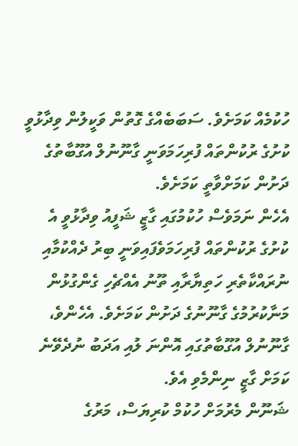ހުކުމެއް ކަމަށެވެ. ސަބަބެއްގެ ގޮތުން ވަކީލުން ވިދާޅުވީ ކުށުގެ ރުކުންތައް ފުރިހަމަވަނީ ގާނޫނުލް އުގޫބާތުގެ ދަށުން ކަމަށްވާތީ ކަމަށެވެ.
އެހެން ނަމަވެސް ހުކުމުގައި ގާޒީ ޝަފީއު ވިދާޅުވީ އެ ކުށުގެ ރުކުންތައް ފުރިހަމަވެފައިވަނީ ބިރު ދެއްކުމާއި ނުރައްކާތެރި ހަތިޔާރާއި ތޫނު އެއްޗެހި ގެންގުޅުން މަނާކުރުމުގެ ގާނޫނުގެ ދަށުން ކަމަށެވެ. އެހެންވެ، ގާނޫނުލް އުގޫބާތުގައި އޮންނަ ލުއި އަދަބު ނުދެވޭނެ ކަމަށް ގާޒީ ނިންމެވި އެވެ.
ޝަނޫން މެރުމަށް ހުކުމް ކުރިޔަސް، މަރުގެ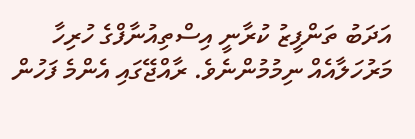އަދަބު ތަންފީޒު ކުރާނީ އިސްތިއުނާފްގެ ހުރިހާ މަރުހަލާއެއް ނިމުމުންނެވެ. ރާއްޖޭގައި އެންމެ ފަހުން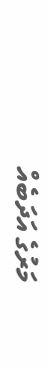މަރުގެ އަދަބެއް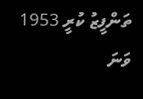ތަންފީޒު ކުރީ 1953 ވަނަ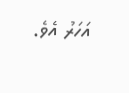އަހަރު އެވެ.